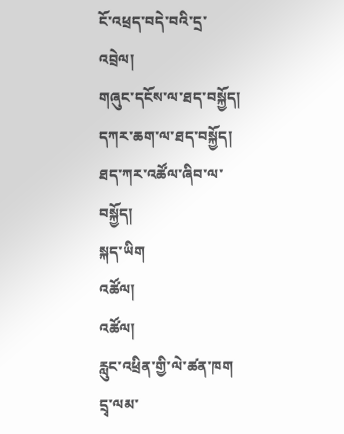ངོ་འཕྲད་བདེ་བའི་དྲ་འབྲེལ།
གཞུང་དངོས་ལ་ཐད་བསྐྱོད།
དཀར་ཆག་ལ་ཐད་བསྐྱོད།
ཐད་ཀར་འཚོལ་ཞིབ་ལ་བསྐྱོད།
སྐད་ཡིག
འཚོལ།
འཚོལ།
རླུང་འཕྲིན་གྱི་ལེ་ཚན་ཁག
དྲྭ་ལམ་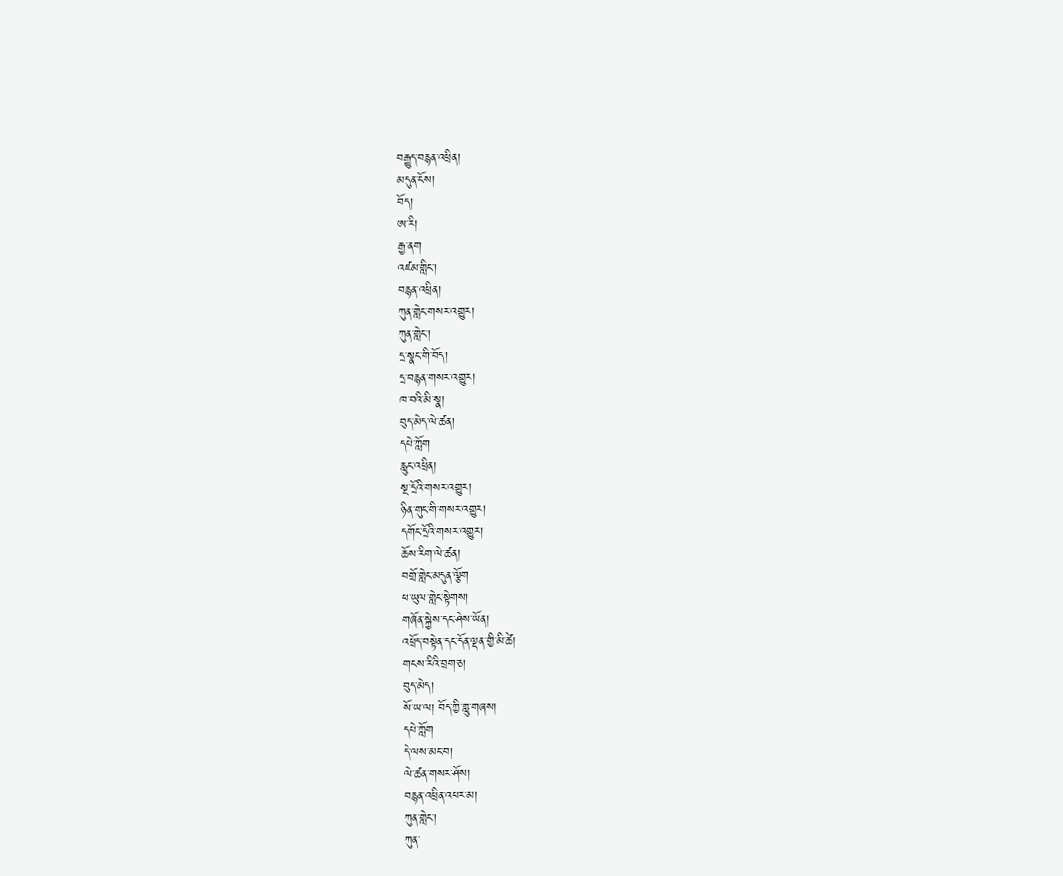བརྒྱུད་བརྙན་འཕྲིན།
མདུན་ངོས།
བོད།
ཨ་རི།
རྒྱ་ནག
འཛམ་གླིང་།
བརྙན་འཕྲིན།
ཀུན་གླེང་གསར་འགྱུར།
ཀུན་གླེང་།
དྲ་སྣང་གི་བོད།
དྲ་བརྙན་གསར་འགྱུར།
ཁ་བའི་མི་སྣ།
བུད་མེད་ལེ་ཚན།
དཔེ་ཀློག
རླུང་འཕྲིན།
སྔ་དྲོའི་གསར་འགྱུར།
ཉིན་གུང་གི་གསར་འགྱུར།
དགོང་དྲོའི་གསར་འགྱུར།
ཆོས་རིག་ལེ་ཚན།
བགྲོ་གླེང་མདུན་ལྕོག
ཕ་ཡུལ་གླེང་སྟེགས།
གཞོན་སྐྱེས་དང་ཤེས་ཡོན།
འཕྲོད་བསྟེན་དང་དོན་ལྡན་གྱི་མི་ཚེ།
གངས་རིའི་བྲག་ཅ།
བུད་མེད།
སོ་ཡ་ལ། བོད་ཀྱི་གླུ་གཞས།
དཔེ་ཀློག
དེ་ལས་མང་བ།
ལེ་ཚན་གསར་ཤོས།
བརྙན་འཕྲིན་འཕར་མ།
ཀུན་གླེང་།
ཀུན་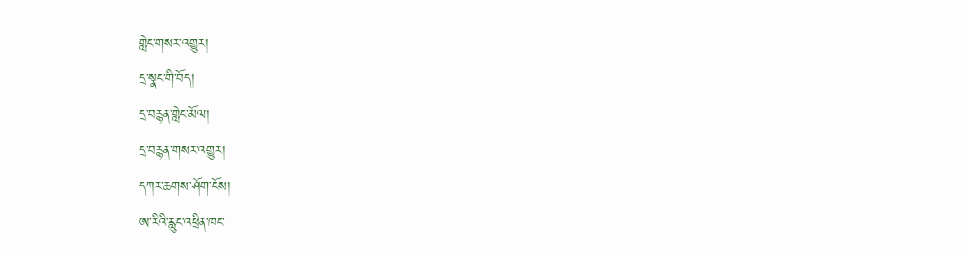གླེང་གསར་འགྱུར།
དྲ་སྣང་གི་བོད།
དྲ་བརྙན་གླེང་མོལ།
དྲ་བརྙན་གསར་འགྱུར།
དཀར་ཆགས་ཤོག་ངོས།
ཨ་རིའི་རླུང་འཕྲིན་ཁང་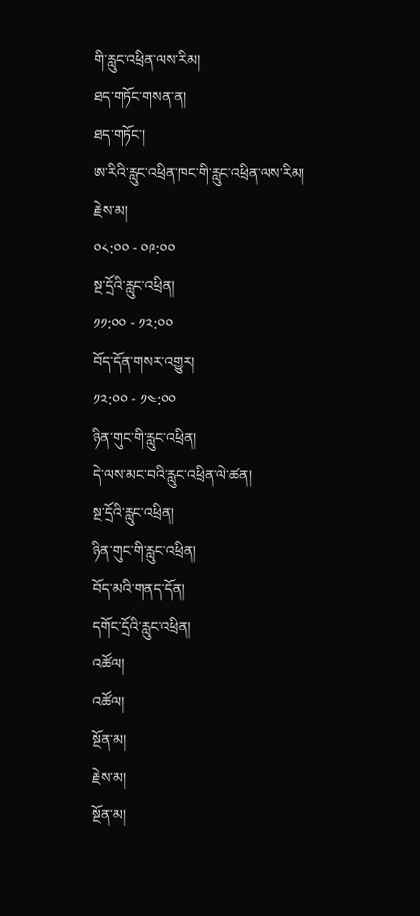གི་རླུང་འཕྲིན་ལས་རིམ།
ཐད་གཏོང་གསན་ན།
ཐད་གཏོང་།
ཨ་རིའི་རླུང་འཕྲིན་ཁང་གི་རླུང་འཕྲིན་ལས་རིམ།
རྗེས་མ།
༠༨:༠༠ - ༠༩:༠༠
སྔ་དྲོའི་རླུང་འཕྲིན།
༡༡:༠༠ - ༡༢:༠༠
བོད་དོན་གསར་འགྱུར།
༡༢:༠༠ - ༡༤:༠༠
ཉིན་གུང་གི་རླུང་འཕྲིན།
དེ་ལས་མང་བའི་རླུང་འཕྲིན་ལེ་ཚན།
སྔ་དྲོའི་རླུང་འཕྲིན།
ཉིན་གུང་གི་རླུང་འཕྲིན།
བོད་མའི་གནད་དོན།
དགོང་དྲོའི་རླུང་འཕྲིན།
འཚོལ།
འཚོལ།
སྔོན་མ།
རྗེས་མ།
སྔོན་མ།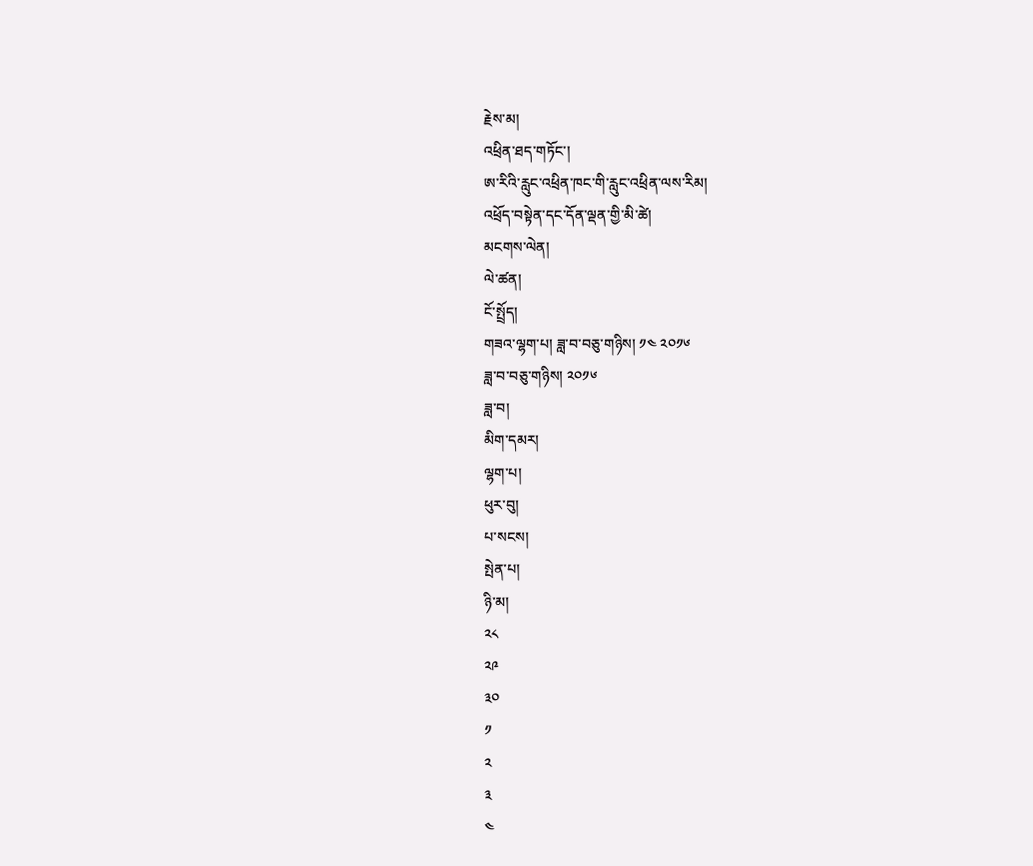རྗེས་མ།
འཕྲིན་ཐད་གཏོང་།
ཨ་རིའི་རླུང་འཕྲིན་ཁང་གི་རླུང་འཕྲིན་ལས་རིམ།
འཕྲོད་བསྟེན་དང་དོན་ལྡན་གྱི་མི་ཚེ།
མངགས་ལེན།
ལེ་ཚན།
ངོ་སྤྲོད།
གཟའ་ལྷག་པ། ཟླ་བ་བཅུ་གཉིས། ༡༤ ༢༠༡༦
ཟླ་བ་བཅུ་གཉིས། ༢༠༡༦
ཟླ་བ།
མིག་དམར།
ལྷག་པ།
ཕུར་བུ།
པ་སངས།
སྤེན་པ།
ཉི་མ།
༢༨
༢༩
༣༠
༡
༢
༣
༤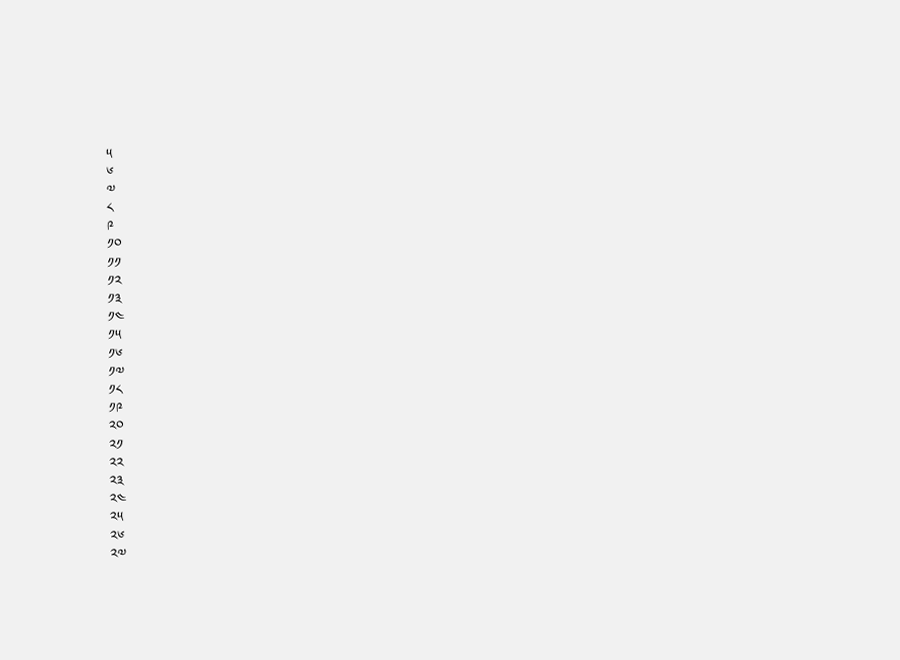༥
༦
༧
༨
༩
༡༠
༡༡
༡༢
༡༣
༡༤
༡༥
༡༦
༡༧
༡༨
༡༩
༢༠
༢༡
༢༢
༢༣
༢༤
༢༥
༢༦
༢༧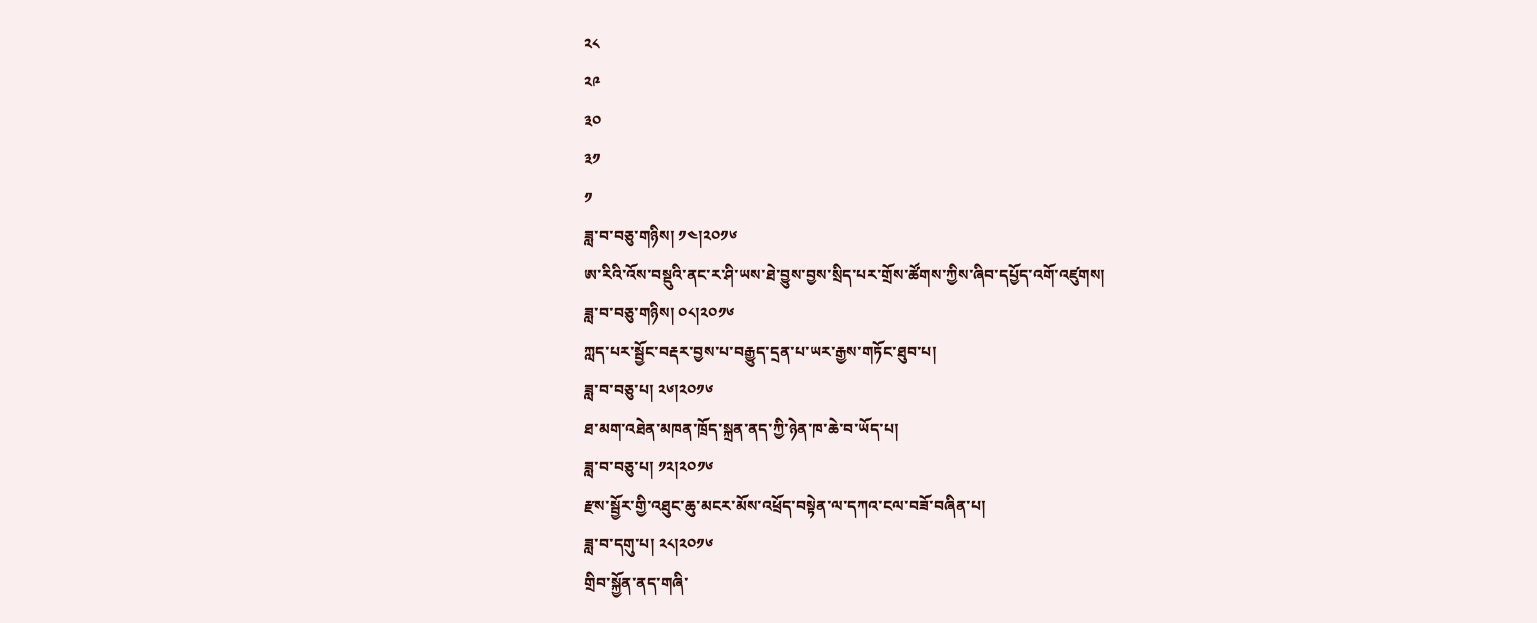༢༨
༢༩
༣༠
༣༡
༡
ཟླ་བ་བཅུ་གཉིས། ༡༤།༢༠༡༦
ཨ་རིའི་འོས་བསྡུའི་ནང་ར་ཤི་ཡས་ཐེ་བྱུས་བྱས་སྲིད་པར་གྲོས་ཚོགས་ཀྱིས་ཞིབ་དཔྱོད་འགོ་འཛུགས།
ཟླ་བ་བཅུ་གཉིས། ༠༨།༢༠༡༦
ཀླད་པར་སྦྱོང་བརྡར་བྱས་པ་བརྒྱུད་དྲན་པ་ཡར་རྒྱས་གཏོང་ཐུབ་པ།
ཟླ་བ་བཅུ་པ། ༢༦།༢༠༡༦
ཐ་མག་འཐེན་མཁན་ཁྲོད་སྐྲན་ནད་ཀྱི་ཉེན་ཁ་ཆེ་བ་ཡོད་པ།
ཟླ་བ་བཅུ་པ། ༡༢།༢༠༡༦
རྫས་སྦྱོར་གྱི་འཐུང་ཆུ་མངར་མོས་འཕྲོད་བསྟེན་ལ་དཀའ་ངལ་བཟོ་བཞིན་པ།
ཟླ་བ་དགུ་པ། ༢༨།༢༠༡༦
གྲིབ་སྐྱོན་ནད་གཞི་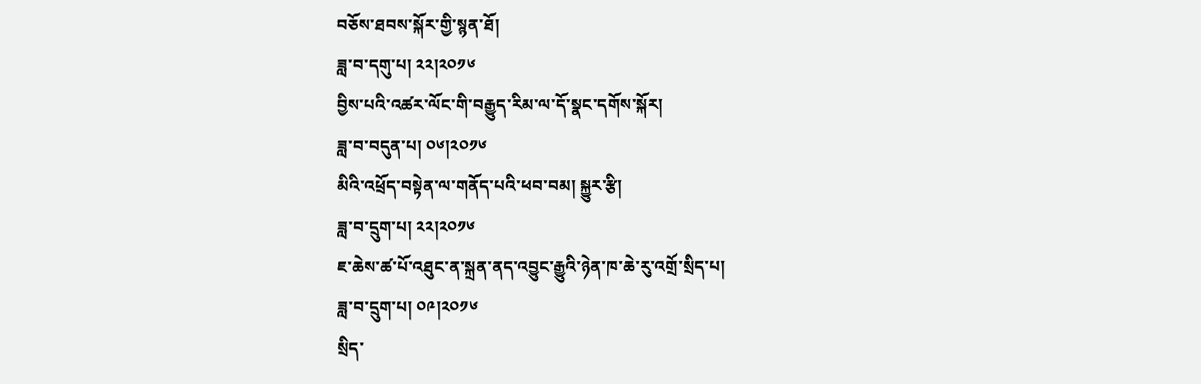བཅོས་ཐབས་སྐོར་གྱི་སྙན་ཐོ།
ཟླ་བ་དགུ་པ། ༢༢།༢༠༡༦
བྱིས་པའི་འཚར་ལོང་གི་བརྒྱུད་རིམ་ལ་དོ་སྣང་དགོས་སྐོར།
ཟླ་བ་བདུན་པ། ༠༦།༢༠༡༦
མིའི་འཕྲོད་བསྟེན་ལ་གནོད་པའི་ཕབ་བམ། སྐྱུར་རྩི།
ཟླ་བ་དྲུག་པ། ༢༢།༢༠༡༦
ཇ་ཆེས་ཚ་པོ་འཐུང་ན་སྐྲན་ནད་འབྱུང་རྒྱུའི་ཉེན་ཁ་ཆེ་རུ་འགྲོ་སྲིད་པ།
ཟླ་བ་དྲུག་པ། ༠༩།༢༠༡༦
སྲིད་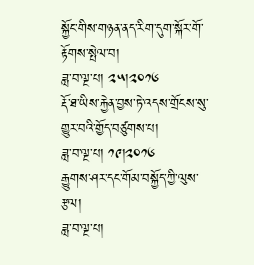སྐྱོང་གིས་གཉན་ནད་རིག་དུག་སྐོར་གོ་རྟོགས་སྤེལ་བ།
ཟླ་བ་ལྔ་པ། ༢༥།༢༠༡༦
རྡོ་ཐ་ཡིས་རྐྱེན་བྱས་ཏེ་འདས་གྲོངས་སུ་གྱུར་བའི་གྱོད་བཙུགས་པ།
ཟླ་བ་ལྔ་པ། ༡༩།༢༠༡༦
རྒྱུགས་ཤར་དང་གོམ་བསྐྱོད་ཀྱི་ལུས་རྩལ།
ཟླ་བ་ལྔ་པ།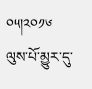༠༥།༢༠༡༦
ལུས་པོ་མྱུར་དུ་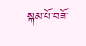སྐམ་པོ་བཟོ་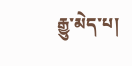རྒྱུ་མེད་པ།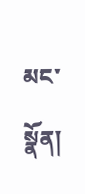མང་སྣོན།